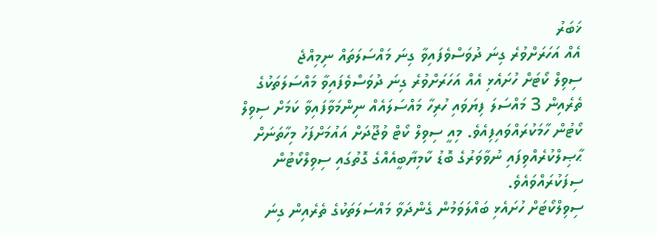ޚަބަރު
އެއް އަހަރަށްވުރެ ގިނަ ދުވަސްވެފައިވާ ގިނަ މައްސަލަތައް ނިމިއްޖެ
ސިވިލް ކޯޓަށް ހުށައެޅި އެއް އަހަރަށްވުރެ ގިނަ ދުވަސްވެފައިވާ މައްސަލަތަކުގެ ތެރެއިން 3 މައްސަލަ ފިޔަވައި ހުރިހާ މައްސަލައެއް ނިންމަވާފައިވާ ކަމަށް ސިވިލް ކޯޓުން ހާމަކުރައްވައިފިއެވެ. މިއީ ސިވިލް ކޯޓް ވުޖޫދަށް އައުމަށްފަހު މިހާތަނަށް ޙާޞިލްކުރެއްވިފައި ނުވާވަރުގެ ބޮޑު ކާމިޔާބީއެއްގެ ގޮތުގައި ސިވިލްކޯޓުން ސިފަކުރައްވައެވެ.
ސިވިލްކޯޓަށް ހުށައެޅި ބައްލަވަމުން ގެންދަވާ މައްސަލަތަކުގެ ތެރެއިން ގިނަ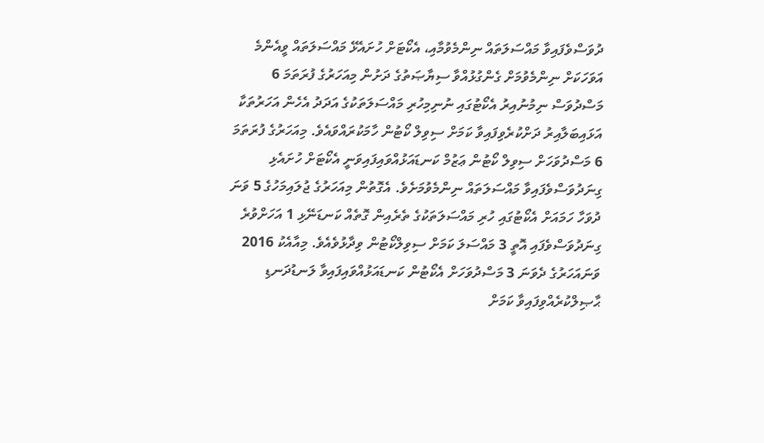ދުވަސްވެފައިވާ މައްސަލަތައް ނިންމެވުމާއި، އެކޯޓަށް ހުށައެޅޭ މައްސަލަތައް ވީއެންމެ އަވަހަކަށް ނިންމެވުމަށް ގެންގުޅުއްވާ ސިޔާޞަތުގެ ދަށުން މިއަހަރުގެ ފުރަތަމަ 6 މަސްދުވަސް ނިމުނުއިރު އެކޯޓުގައި ނުނިމިހުރި މައްސަލަތަކުގެ އަދަދު އެހެން އަހަރުތަކާ އަޅައިބަލާއިރު ދަށްކުރެވިފައިވާ ކަމަށް ސިވިލް ކޯޓުން ހާމަކުރައްވައެވެ. މިއަހަރުގެ ފުރަތަމަ 6 މަސްދުވަހަށް ސިވިލް ކޯޓުން ޢަޒުމް ކަނޑައަޅުއްވައިފައިވަނީ އެކޯޓަށް ހުށައެޅި ގިނަދުވަސްވެފައިވާ މައްސަލަތައް ނިންމެވުމަށެވެ. އެގޮތުން މިއަހަރުގެ ޖުލައިމަހުގެ 5 ވަނަ ދުވަހާ ހަމައަށް އެކޯޓުގައި ހުރި މައްސަލަތަކުގެ ތެރެއިން ގޮތެއް ކަނޑަނޭޅި 1 އަހަށްވުރެ ގިނަދުވަސްވެފައި އޮތީ 3 މައްސަލަ ކަމަށް ސިވިލްކޯޓުން ވިދާޅުވެއެވެ. މިއާއެކު 2016 ވަނައަހަރުގެ ދެވަނަ 3 މަސްދުވަހަށް އެކޯޓުން ކަނޑައަޅުއްވައިފައިވާ ލަނޑުދަނޑި ޙާޞިލްކުރެއްވިފައިވާ ކަމަށް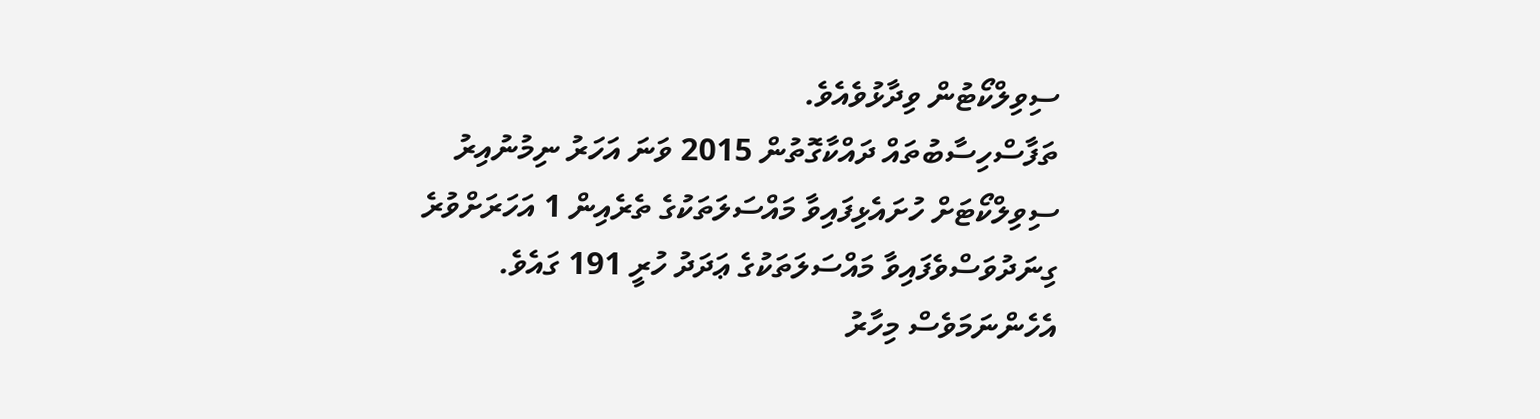ސިވިލްކޯޓުން ވިދާޅުވެއެވެ.
ތަފާސްހިސާބުތައް ދައްކާގޮތުން 2015 ވަނަ އަހަރު ނިމުނުއިރު ސިވިލްކޯޓަށް ހުށައެޅިފައިވާ މައްސަލަތަކުގެ ތެރެއިން 1 އަހަރަށްވުރެ ގިނަދުވަސްވެފައިވާ މައްސަލަތަކުގެ ޢަދަދު ހުރީ 191 ގައެވެ. އެހެންނަމަވެސް މިހާރު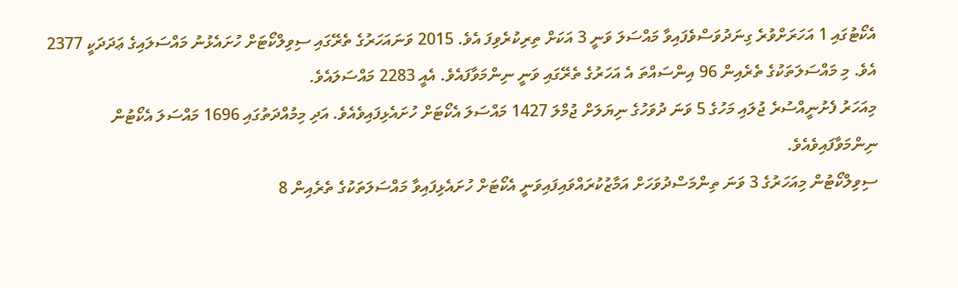އެކޯޓުގައި 1 އަހަރަށްވުރެ ގިނަދުވަސްވެފައިވާ މައްސަލަ ވަނީ 3 އަކަށް ތިރިކުރެވިފަ އެވެ. 2015 ވަނައަހަރުގެ ތެރޭގައި ސިވިލްކޯޓަށް ހުށައެޅުނު މައްސަލައިގެ ޢަދަދަކީ 2377 އެވެ. މި މައްސަލަތަކުގެ ތެރެއިން 96 އިންސައްތަ އެ އަހަރުގެ ތެރޭގައި ވަނީ ނިންމަވާފައެވެ. އެއީ 2283 މައްސަލައެވެ.
މިއަހަރު ފެށުނީއްސުރެ ޖުލައި މަހުގެ 5 ވަނަ ދުވަހުގެ ނިޔަލަށް ޖުމްލަ 1427 މައްސަލަ އެކޯޓަށް ހުށައެޅިފައިވެއެވެ. އަދި މިމުއްދަތުގައި 1696 މައްސަލަ އެކޯޓުން ނިންމަވާފައިވެއެވެ.
ސިވިލްކޯޓުން މިއަހަރުގެ 3 ވަނަ ތިންމަސްދުވަހަށް އަމާޒުކުރައްވައިފައިވަނީ އެކޯޓަށް ހުށައެޅިފައިވާ މައްސަލަތަކުގެ ތެރެއިން 8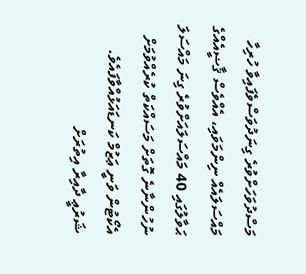މަސްދުވަހަށްވުރެ ގިނަދުވަސްވެފައިވާ ހުރިހާ މައްސަލައެއް ނިންމަވައި، އެއްވެސް ޤާޟީއެއްގެ ޙަވާލުގައި 40 މައްސަލައަށްވުރެ ގިނަ މައްސަލަ ނުހުންނާނެ ގޮތަށް މަސައްކަތް ކުރެއްވުމަށް އެކޯޓުން ވަނީ ޢަޒުމް ކަނޑައަޅުއްވާފައެވެ.
ޝަރުޢީ ދާއިރާ އިތުރަށް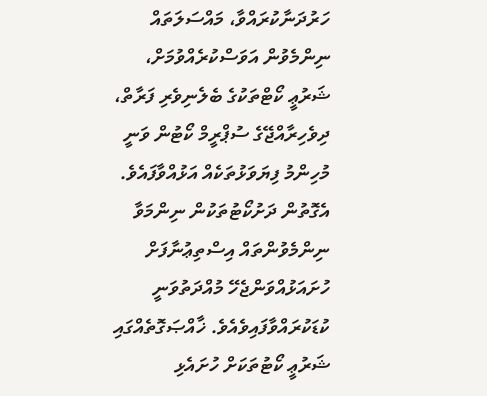ހަރުދަނާކުރައްވާ، މައްސަލަތައް ނިންމެވުން އަވަސްކުރެއްވުމަށް، ޝަރުޢީ ކޯޓްތަކުގެ ބެލެނިވެރި ފަރާތް، ދިވެހިރާއްޖޭގެ ސުޕްރީމް ކޯޓުން ވަނީ މުހިންމު ފިޔަވަޅުތަކެއް އަޅުއްވާފައެވެ. އެގޮތުން ދަށުކޯޓުތަކުން ނިންމަވާ ނިންމެވުންތައް އިސްތިޢުނާފަށް ހުށައަޅުއްވަންޖެހޭ މުއްދަތުވަނީ ކުޑަކުރައްވާފައިވެއެވެ. ޚާއްޞަގޮތެއްގައި ޝަރުޢީ ކޯޓުތަކަށް ހުށައެޅި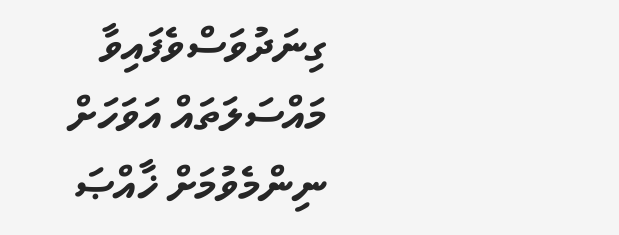ގިނަދުވަސްވެފައިވާ މައްސަލަތައް އަވަހަށް ނިންމެވުމަށް ޚާއްޞަ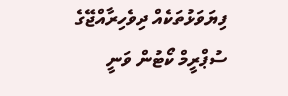ފިޔަވަޅުތަކެއް ދިވެހިރާއްޖޭގެ ސުޕްރީމް ކޯޓުން ވަނީ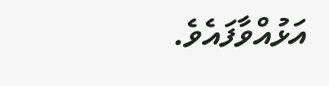އަޅުއްވާފައެވެ.